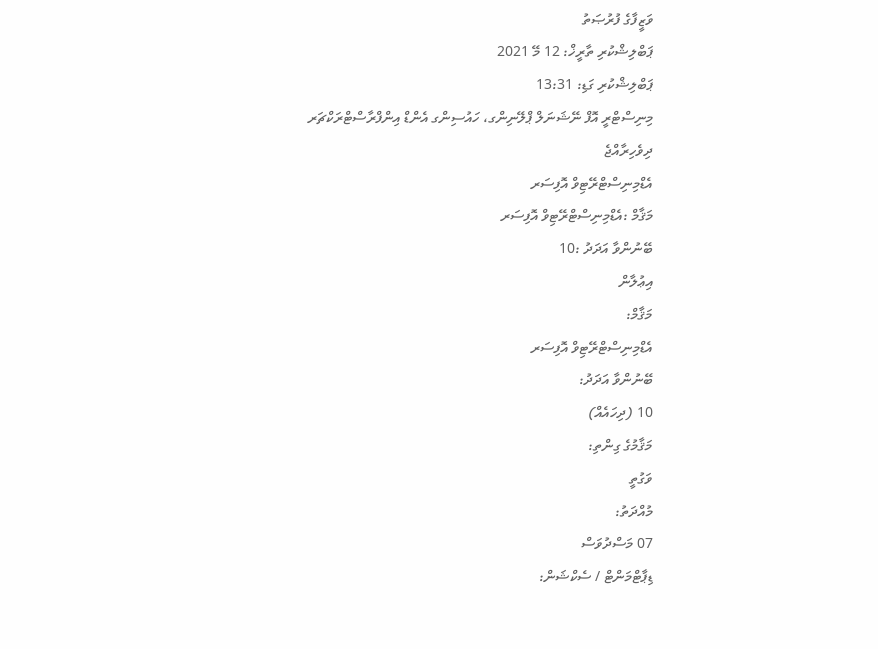ވަޒީފާގެ ފުރުޞަތު
ޕަބްލިޝްކުރި ތާރީޚް: 12 މޭ 2021
ޕަބްލިޝްކުރި ގަޑި: 13:31
މިނިސްޓްރީ އޮފް ނޭޝަނަލް ޕްލޭނިންގ، ހައުސިންގ އެންޑް އިންފްރާސްޓްރަކްޗަރ
ދިވެހިރާއްޖެ
އެޑްމިނިސްޓްރޭޓިވް އޮފިސަރ
މަޤާމް :އެޑްމިނިސްޓްރޭޓިވް އޮފިސަރ
ބޭނުންވާ އަދަދު :10
އިޢުލާން
މަޤާމް:
އެޑްމިނިސްޓްރޭޓިވް އޮފިސަރ
ބޭނުންވާ އަދަދު:
10 (ދިހައެއް)
މަޤާމުގެ ގިންތި:
ވަގުތީ
މުއްދަތު:
07 މަސްދުވަސް
ޑިޕާޓްމަންޓް / ސެކްޝަން: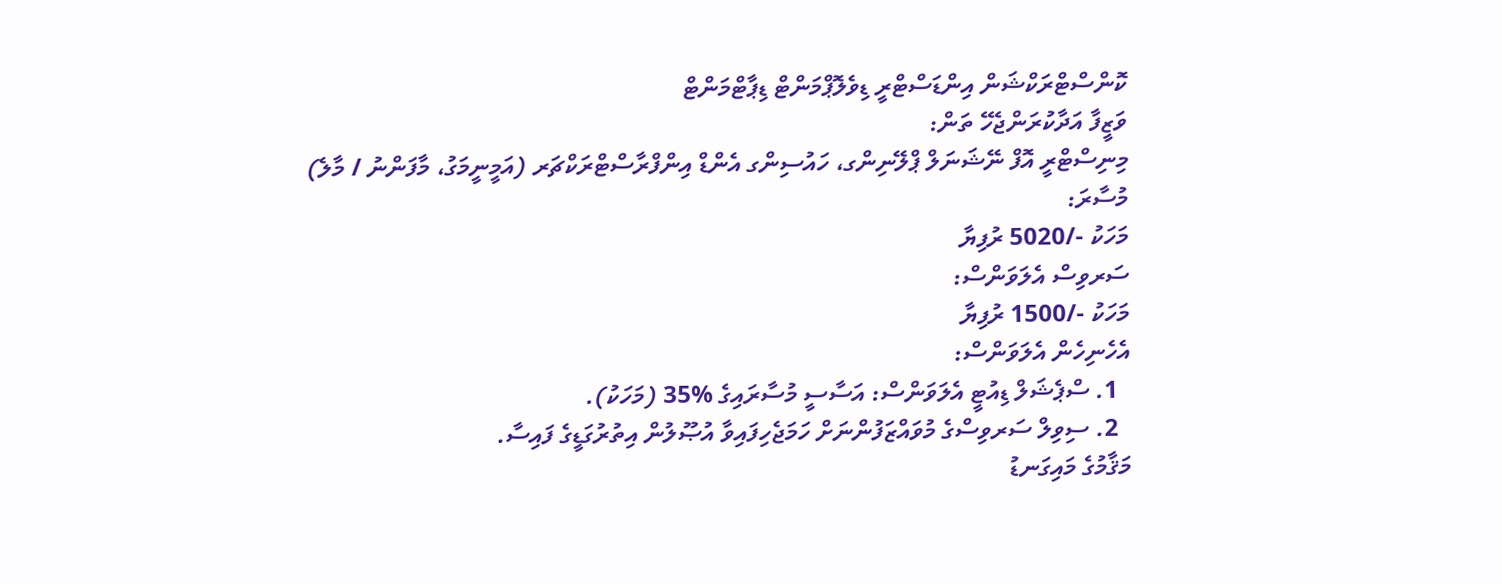ކޮންސްޓްރަކްޝަން އިންޑަސްޓްރީ ޑިވެލޮޕްމަންޓް ޑިޕާޓްމަންޓް
ވަޒީފާ އަދާކުރަންޖެހޭ ތަން:
މިނިސްޓްރީ އޮފް ނޭޝަނަލް ޕްލޭނިންގ، ހައުސިންގ އެންޑް އިންފްރާސްޓްރަކްޗަރ (އަމީނީމަގު، މާފަންނު / މާލެ)
މުސާރަ:
މަހަކު -/5020 ރުފިޔާ
ސަރވިސް އެލަވަންސް:
މަހަކު -/1500 ރުފިޔާ
އެހެނިހެން އެލަވަންސް:
  1. ސްޕެޝަލް ޑިއުޓީ އެލަވަންސް: އަސާސީ މުސާރައިގެ %35 (މަހަކު).
  2. ސިވިލް ސަރވިސްގެ މުވައްޒަފުންނަށް ހަމަޖެހިފައިވާ އުޞޫލުން އިތުރުގަޑީގެ ފައިސާ.
މަޤާމުގެ މައިގަނޑު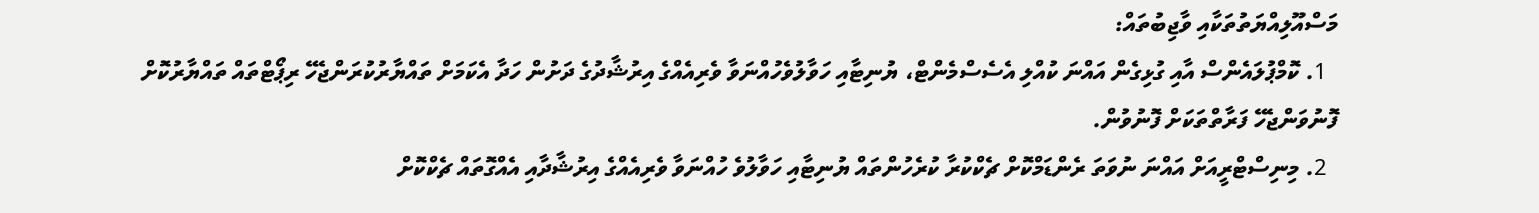މަސްއޫލިއްޔަތުތަކާއި ވާޖިބުތައް:
  1. ކޮމްޕުލައެންސް އާއި ގުޅިގެން އައްނަ ކުއްލި އެސެސްމެންޓް، ޔުނިޓާއި ހަވާލުވެހުއްނަވާ ވެރިއެއްގެ އިރުޝާދުގެ ދަށުން ހަދާ އެކަމަށް ތައްޔާރުކުރަންޖެހޭ ރިޕޯޓްތައް ތައްޔާރުކޮށް ފޮނުވަންޖެހޭ ފަރާތްތަކަށް ފޮނުވުން.
  2. މިނިސްޓްރީއަށް އައްނަ ނުވަތަ ރެންޑަމްކޮށް ޗެކްކުރާ ކުރެހުންތައް ޔުނިޓާއި ހަވާލުވެ ހުއްނަވާ ވެރިއެއްގެ އިރުޝާދާއި އެއްގޮތައް ޗެކްކޮށް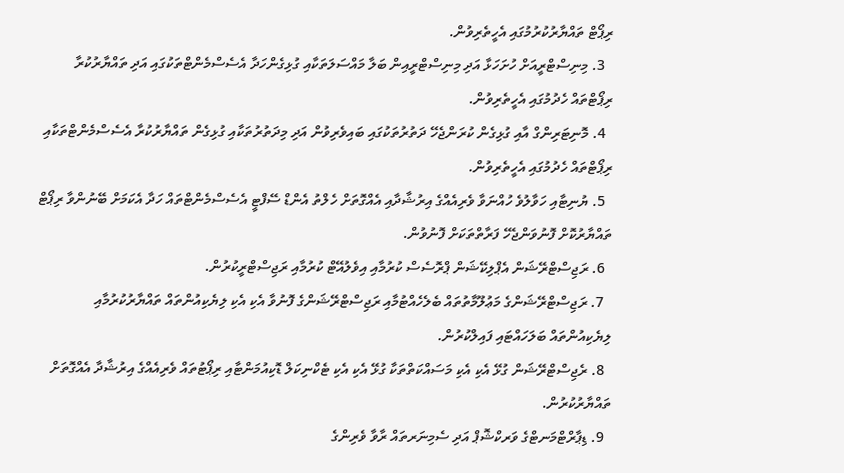ރިޕޯޓް ތައްޔާރުކުރުމުގައި އެހީތެރިވުން.
  3. މިނިސްޓްރީއަށް ހުށަހަޅާ އަދި މިނިސްޓްރީއިން ބަލާ މައްސަލަތަކާއި ގުޅިގެންހަދާ އެސެސްމެންޓްތަކުގައި އަދި ތައްޔާރުކުރާ ރިޕޯޓްތައް ހެދުމުގައި އެހީތެރިވުން.
  4. މޮނިޓަރިންގް އާއި ގުޅިގެން ކުރަންޖެހޭ ދަތުރުތަކުގައި ބައިވެރިވުން އަދި މިދަތުރުތަކާއި ގުޅިގެން ތައްޔާރުކުރާ އެސެސްމެންޓްތަކާއި ރިޕޯޓްތައް ހެދުމުގައި އެހީތެރިވުން.
  5. ޔުނިޓާއި ހަވާލުވެ ހުއްނަވާ ވެރިއެއްގެ އިރުޝާދާއި އެއްގޮތަށް ހެލްތު އެންޑް ސޭފްޓީ އެސެސްމެންޓްތައް ހަދާ އެކަމަށް ބޭނުންވާ ރިޕޯޓް ތައްޔާރުކޮށް ފޮނުވަންޖެހޭ ފަރާތްތަކަށް ފޮނުވުން.
  6. ރަޖިސްޓްރޭޝަން އެޕްލިކޭޝަން ޕްރޮސެސް ކުރުމާއި އިވެލުއޭޓް ކުރުމާއި ރަޖިސްޓްރީކުރުން.
  7. ރަޖިސްޓްރޭޝަންގެ މަޢުލޫމާތުތައް ބެލެހެއްޓުމާއި ރަޖިސްޓްރޭޝަންގެ ފޮނުވާ އެކި އެކި ލިޔެކިއުންތައް ތައްޔާރުކުރުމާއި ލިޔެކިއުންތައް ބަލަހައްޓައި ފައިލްކުރުން.
  8. ރެޖިސްޓްރޭޝަން ގުޅޭ އެކި އެކި މަސައްކަތްތަކާ ގުޅޭ އެކި އެކި ޓެކްނިކަލް ޑޮކިއުމަންޓާއި ރިޕޯޓުތައް ވެރިއެއްގެ އިރުޝާދާ އެއްގޮތަށް ތައްޔާރުކުރުން.
  9. ޑިޕާރްޓްމަނޓްގެ ވަރކްޝޮޕް އަދި ސެމިނަރތައް ރާވާ ވެރިންގެ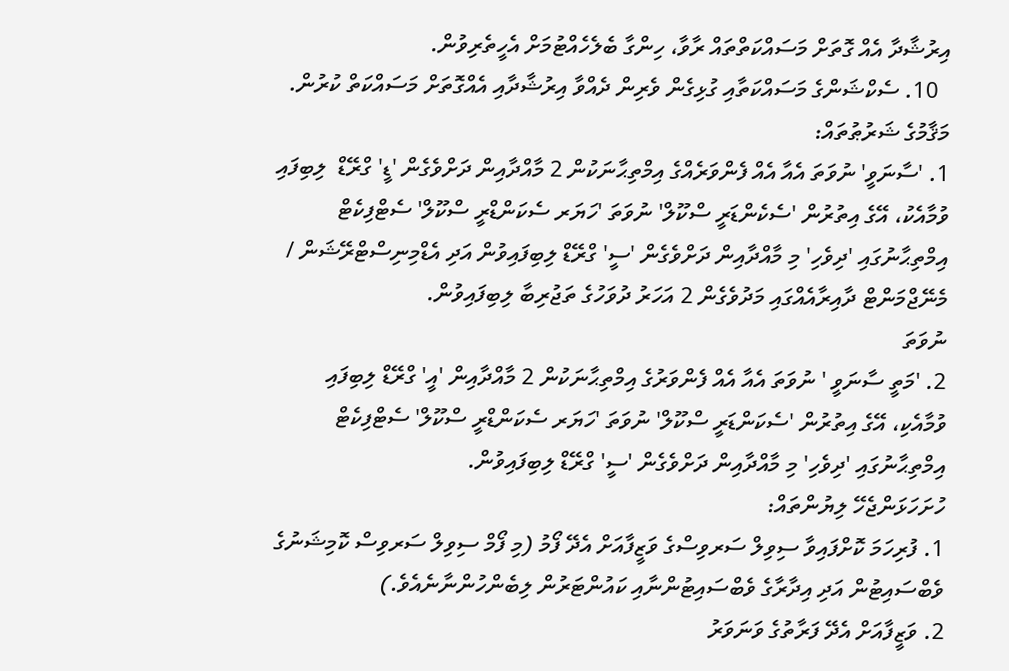އިރުޝާދާ އެއް ގޮތަށް މަސައްކަތްތައް ރާވާ، ހިންގާ ބެލެހެއްޓުމަށް އެހީތެރިވުން.
  10. ސެކްޝަންގެ މަސައްކަތާއި ގުޅިގެން ވެރިން ދެއްވާ އިރުޝާދާއި އެއްގޮތަށް މަސައްކަތް ކުރުން.
މަޤާމުގެ ޝަރުޠުތައް:
1. 'ސާނަވީ' ނުވަތަ އެއާ އެއް ފެންވަރެއްގެ އިމްތިޙާނަކުން 2 މާއްދާއިން ދަށްވެގެން 'ޑީ' ގްރޭޑް  ލިބިފައި ވުމާއެކު، އޭގެ އިތުރުން 'ސެކެންޑަރީ ސްކޫލް' ނުވަތަ 'ހަޔަރ ސެކަންޑްރީ ސްކޫލް' ސެޓްފިކެޓް އިމްތިޙާނުގައި 'ދިވެހި' މި މާއްދާއިން ދަށްވެގެން 'ސީ' ގްރޭޑް ލިބިފައިވުން އަދި އެޑްމިނިސްޓްރޭޝަން / މެނޭޖްމަންޓް ދާއިރާއެއްގައި މަދުވެގެން 2 އަހަރު ދުވަހުގެ ތަޖުރިބާ ލިބިފައިވުން.
ނުވަތަ
2. 'މަތީ ސާނަވީ ' ނުވަތަ އެއާ އެއް ފެންވަރުގެ އިމްތިޙާނަކުން 2 މާއްދާއިން 'އީ' ގްރޭޑް ލިބިފައި ވުމާއެކި، އޭގެ އިތުރުން 'ސެކަންޑަރީ ސްކޫލް' ނުވަތަ 'ހަޔަރ ސެކަންޑްރީ ސްކޫލް' ސެޓްފިކެޓް އިމްތިޙާނުގައި 'ދިވެހި' މި މާއްދާއިން ދަށްވެގެން 'ސީ' ގްރޭޑް ލިބިފައިވުން.
ހުށަހަޅަންޖެހޭ ލިޔުންތައް:
1. ފުރިހަމަ ކޮށްފައިވާ ސިވިލް ސަރވިސްގެ ވަޒީފާއަށް އެދޭ ފޯމު (މި ފޯމް ސިވިލް ސަރވިސް ކޮމިޝަނުގެ ވެބްސައިޓުން އަދި އިދާރާގެ ވެބްސައިޓުންނާއި ކައުންޓަރުން ލިބެންހުންނާނެއެވެ.)
2. ވަޒީފާއަށް އެދޭ ފަރާތުގެ ވަނަވަރު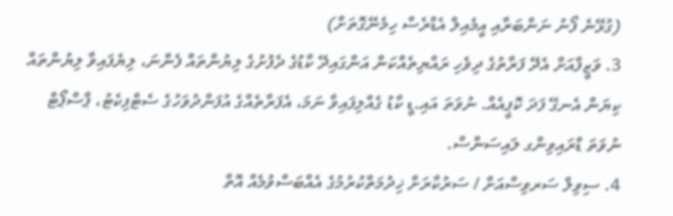(ގުޅޭނެ ފޯނު ނަންބަރާއި އީމެއިލް އެޑްރެސް ހިމެނޭގޮތަށް)
3. ވަޒީފާއަށް އެދޭ ފަރާތުގެ ދިވެހި ރައްޔިތެއްކަން އަންގައިދޭ ކާޑުގެ ދެފުށުގެ ލިޔުންތައް ފެންނަ، ލިޔެފައިވާ ލިޔުންތައް ކިޔަން އެނގޭ ފަދަ ކޮޕީއެއް. ނުވަތަ އައި.ޑީ ކާޑު ގެއްލިފައިވާ ނަމަ، އެފަރާތެއްގެ އުފަންދުވަހުގެ ސެޓްފިކެޓު، ޕާސްޕޯޓް ނުވަތަ ޑްރައިވިންގ ލައިސަންސް.
4. ސިވިލް ސަރވިސްއަށް / ސަރުކާރަށް ޚިދުމަތްކުރުމުގެ އެއްބަސްވުމެއް އޮތް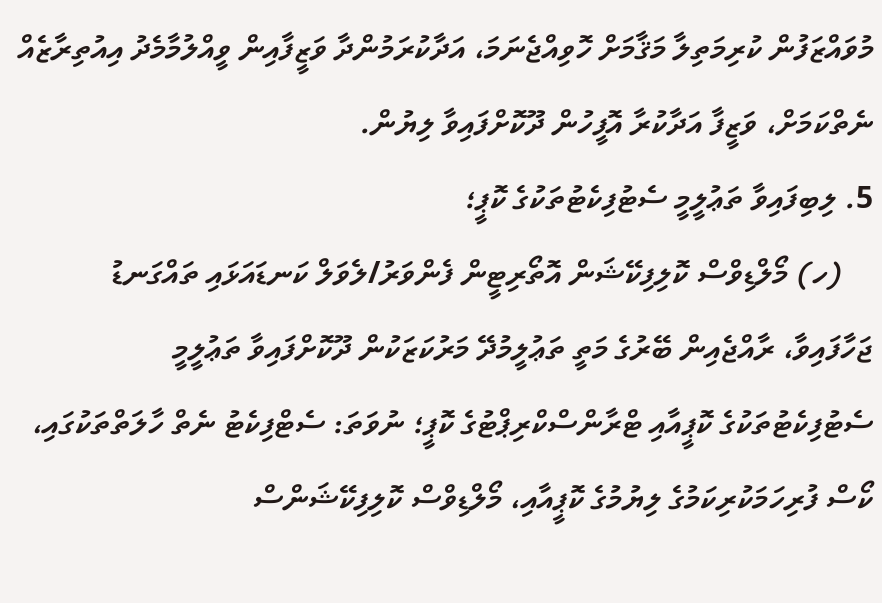މުވައްޒަފުން ކުރިމަތިލާ މަޤާމަށް ހޮވިއްޖެނަމަ، އަދާކުރަމުންދާ ވަޒީފާއިން ވީއްލުމާމެދު އިއުތިރާޒެއް ނެތްކަމަށް، ވަޒީފާ އަދާކުރާ އޮފީހުން ދޫކޮށްފައިވާ ލިޔުން.
5. ލިބިފައިވާ ތަޢުލީމީ ސެޓުފިކެޓުތަކުގެ ކޮޕީ؛
    (ހ) މޯލްޑިވްސް ކޮލިފިކޭޝަން އޮތޯރިޓީން ފެންވަރު/ލެވަލް ކަނޑައަޅައި ތައްގަނޑު ޖަހާފައިވާ، ރާއްޖެއިން ބޭރުގެ މަތީ ތަޢުލީމުދޭ މަރުކަޒަކުން ދޫކޮށްފައިވާ ތަޢުލީމީ ސެޓުފިކެޓުތަކުގެ ކޮޕީއާއި ޓްރާންސްކްރިޕްޓުގެ ކޮޕީ؛ ނުވަތަ: ސެޓްފިކެޓު ނެތް ހާލަތްތަކުގައި، ކޯސް ފުރިހަމަކުރިކަމުގެ ލިޔުމުގެ ކޮޕީއާއި، މޯލްޑިވްސް ކޮލިފިކޭޝަންސް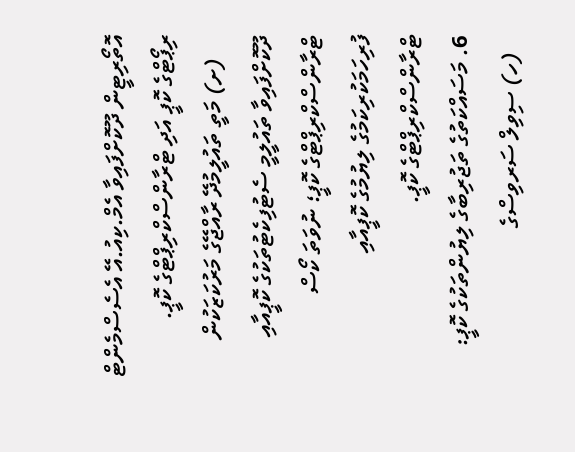އޮތޯރިޓީން ދޫކޮށްފައިވާ އެމް.ކިއު.އޭ އެސެސްމެންޓް ރިޕޯޓްގެ ކޮޕީ އަދި ޓްރާންސްކްރިޕްޓްގެ ކޮޕީ.
    (ށ) މަތީ ތައުލީމުދޭ ރާއްޖޭގެ މަރުކަޒަކުން ދޫކޮށްފައިވާ ތައުލީމީ ސެޓުފިކެޓުތަކުގެ ކޮޕީއާއި ޓްރާންސްކްރިޕްޓްގެ ކޮޕީ؛ ނުވަތަ ކޯސް ފުރިހަމަކުރިކަމުގެ ލިޔުމުގެ ކޮޕީއާއި ޓްރާންސްކްރިޕްޓްގެ ކޮޕީ.
6. މަސައްކަތުގެ ތަޖުރިބާގެ ލިޔުންތަކުގެ ކޮޕީ:
   (ހ) ސިވިލް ސަރވިސްގެ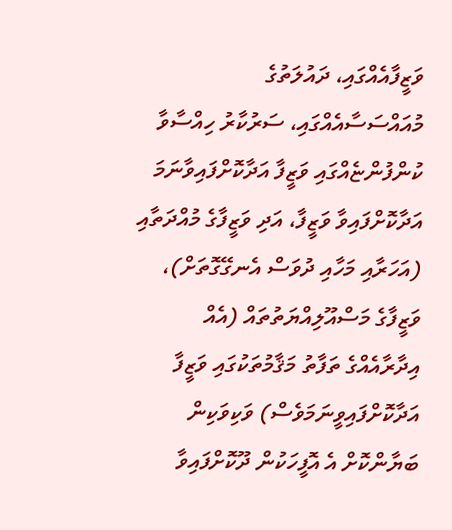ވަޒީފާއެއްގައި، ދައުލަތުގެ މުއައްސަސާއެއްގައި، ސަރުކާރު ހިއްސާވާ ކުންފުންޏެއްގައި ވަޒީފާ އަދާކޮށްފައިވާނަމަ އަދާކޮށްފައިވާ ވަޒީފާ، އަދި ވަޒީފާގެ މުއްދަތާއި (އަހަރާއި މަހާއި ދުވަސް އެނގޭގޮތަށް)، ވަޒީފާގެ މަސްއޫލިއްޔަތުތައް (އެއް އިދާރާއެއްގެ ތަފާތު މަޤާމުތަކުގައި ވަޒީފާ އަދާކޮށްފައިވީނަމަވެސް) ވަކިވަކިން ބަޔާންކޮށް އެ އޮފީހަކުން ދޫކޮށްފައިވާ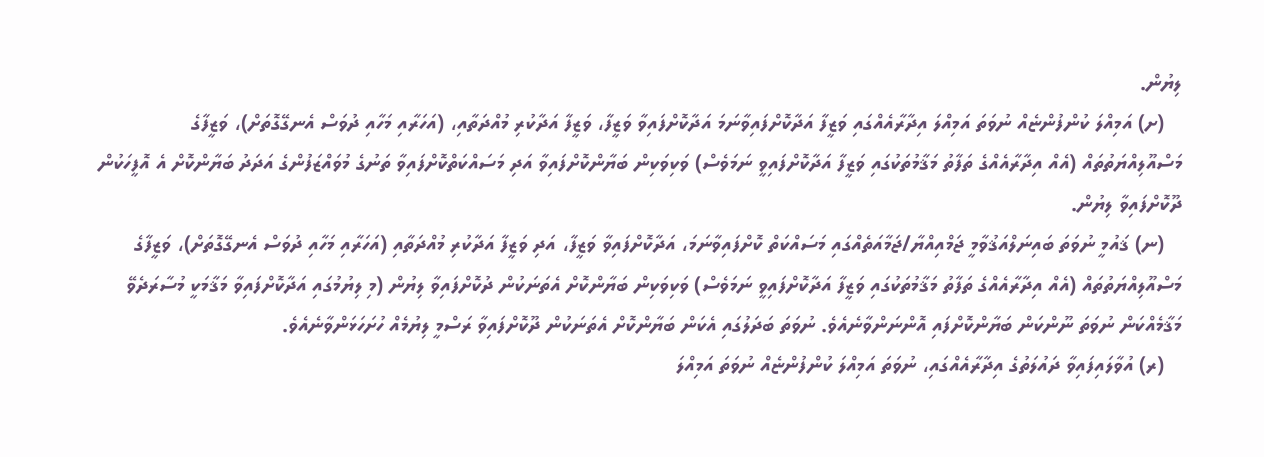ލިޔުން.
   (ށ) އަމިއްލަ ކުންފުންޏެއް ނުވަތަ އަމިއްލަ އިދާރާއެއްގައި ވަޒީފާ އަދާކޮށްފައިވާނަމަ އަދާކޮށްފައިވާ ވަޒީފާ، ވަޒީފާ އަދާކުރި މުއްދަތާއި، (އަހަރާއި މަހާއި ދުވަސް އެނގޭގޮތަށް)، ވަޒީފާގެ މަސްއޫލިއްޔަތުތައް (އެއް އިދާރާއެއްގެ ތަފާތު މަޤާމުތަކުގައި ވަޒީފާ އަދާކޮށްފައިވީ ނަމަވެސް) ވަކިވަކިން ބަޔާންކޮށްފައިވާ އަދި މަސައްކަތްކޮށްފައިވާ ތަނުގެ މުވައްޒަފުންގެ އަދަދު ބަޔާންކޮށް އެ އޮފީހަކުން ދޫކޮށްފައިވާ ލިޔުން.
   (ނ) ޤައުމީ ނުވަތަ ބައިނަލްއަޤުވާމީ ޖަމްއިއްޔާ/ޖަމާއަތެއްގައި މަސައްކަތް ކޮށްފައިވާނަމަ، އަދާކޮށްފައިވާ ވަޒީފާ، އަދި ވަޒީފާ އަދާކުރި މުއްދަތާއި (އަހަރާއި މަހާއި ދުވަސް އެނގޭގޮތަށް)، ވަޒީފާގެ މަސްއޫލިއްޔަތުތައް (އެއް އިދާރާއެއްގެ ތަފާތު މަޤާމުތަކުގައި ވަޒީފާ އަދާކޮށްފައިވީ ނަމަވެސް) ވަކިވަކިން ބަޔާންކޮށް އެތަނަކުން ދުކޮށްފައިވާ ލިޔުން (މި ލިޔުމުގައި އަދާކޮށްފައިވާ މަޤާމަކީ މުސާރަދެވޭ މަޤާމެއްކަން ނުވަތަ ނޫންކަން ބަޔާންކޮށްފައި އޮންނަންވާނެއެވެ. ނުވަތަ ބަދަލުގައި އެކަން ބަޔާންކޮށް އެތަނަކުން ދޫކޮށްފައިވާ ރަސްމީ ލިޔުމެއް ހުށަހަޅަންވާނެއެވެ.
   (ރ) އުވާލައިފައިވާ ދައުލަތުގެ އިދާރާއެއްގައި، ނުވަތަ އަމިއްލަ ކުންފުންޏެއް ނުވަތަ އަމިއްލަ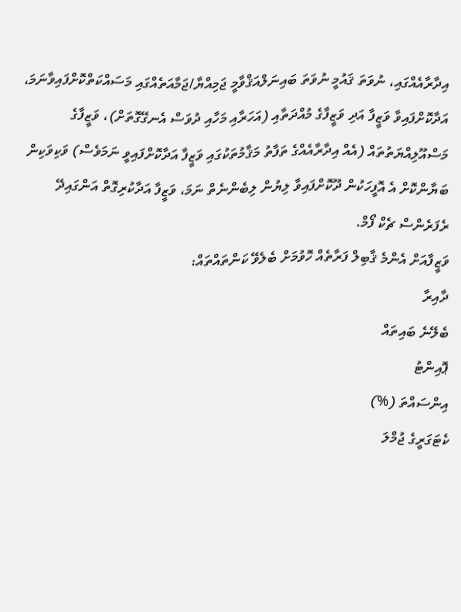އިދާރާއެއްގައި، ނުވަތަ ޤައުމީ ނުވަތަ ބައިނަލްއަޤްވާމީ ޖަމިއްޔާ/ޖަމާއަތެއްގައި މަސައްކަތްކޮށްފައިވާނަމަ، އަދާކޮށްފައިވާ ވަޒީފާ އަދި ވަޒީފާގެ މުއްދަތާއި (އަހަރާއި މަހާއި ދުވަސް އެނގޭގޮތަށް)، ވަޒީފާގެ މަސްއޫލިއްޔަތުތައް (އެއް އިދާރާއެއްގެ ތަފާތު މަޤާމުތަކުގައި ވަޒީފާ އަދާކޮށްފައިވީ ނަމަވެސް) ވަކިވަކިން ބަޔާންކޮށް އެ އޮފީހަކުން ދޫކޮށްފައިވާ ލިޔުން ލިބެންނެތް ނަމަ، ވަޒީފާ އަދާކުރިގޮތް އަންގައިދޭ ރެފަރެންސް ޗެކް ފޯމް.
ވަޒީފާއަށް އެންމެ ޤާބިލް ފަރާތެއް ހޮވުމަށް ބެލެވޭ ކަންތައްތައް:
ދާއިރާ
ބެލޭނެ ބައިތައް
ޕޮއިންޓު
އިންސައްތަ (%)
ކެޓަގަރީގެ ޖުމްލަ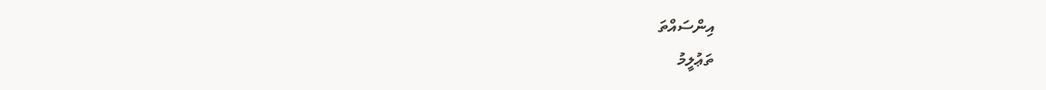އިންސައްތަ
ތަޢުލީމު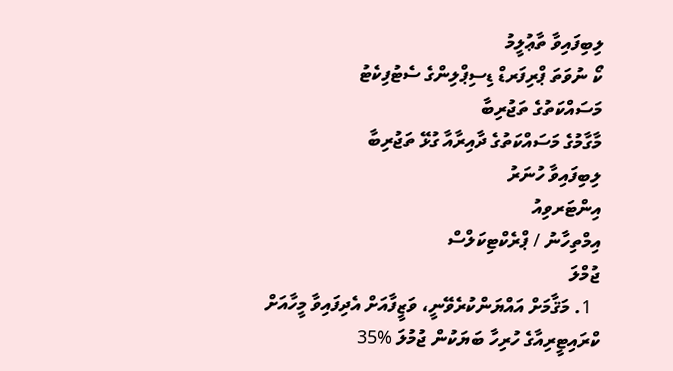ލިބިފައިވާ ތާޢުލީމު
ކޯ ނުވަތަ ޕްރިފަރޑް ޑިސިޕްލިންގެ ސެޓުފިކެޓު
މަސައްކަތުގެ ތަޖުރިބާ
މާގާމުގެ މަސައްކަތުގެ ދާއިރާއާ ގުޅޭ ތަޖުރިބާ
ލިބިފައިވާ ހުނަރު
އިންޓަރވިއު
އިމްތިހާނު / ޕްރެކްޓިކަލްސް
ޖުމްލަ
  1. މަޤާމަށް އައްޔަންކުރެވޭނީ، ވަޒީފާއަށް އެދިފައިވާ މީހާއަށް ކްރައިޓީރިއާގެ ހުރިހާ ބަޔަކުން ޖުމުލަ %35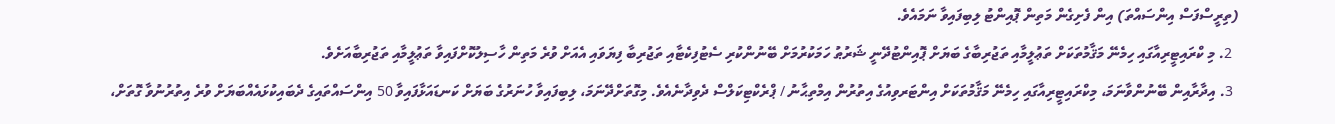(ތިރީސްފަސް އިންސައްތަ) އިން ފެށިގެން މަތިން ޕޮއިންޓު ލިބިފައިވާ ނަމައެވެ.
  2. މި ކްރައިޓީރިއާގައި ހިމެނޭ މަޤާމުތަކަށް ތަޢުލީމާއި ތަޖުރިބާގެ ބަޔަށް ޕޮއިންޓުދޭނީ ޝަރުޠު ހަމަކުރުމަށް ބޭނުންކުރި ސެޓުފިކެޓާއި ތަޖުރިބާ ފިޔަވައި އެއަށް ވުރެ މަތިން ހާސިލުކޮށްފައިވާ ތަޢުލީމާއި ތަޖުރިބާއަށެވެ.
  3. އިދާރާއިން ބޭނުންވާނަމަ، މިކްރައިޓީރިއާގައި ހިމެނޭ މަޤާމުތަކަށް އިންޓަރވިއުގެ އިތުރުން އިމްތިޙާނު / ޕްރެކްޓިކަލްސް ދެވިދާނެއެވެ. މިގޮތަށްދޭނަމަ، ލިބިފައިވާ ހުނަރުގެ ބަޔަށް ކަނޑައަޅާފައިވާ 50 އިންސައްތައިގެ ދެބައިކުޅައެއްބަޔަށް ވުރެ އިތުރުނުވާ ގޮތަށް،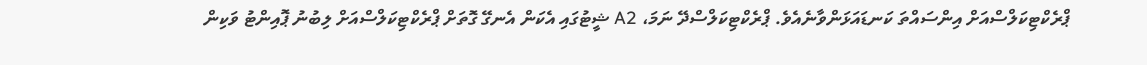ޕްރެކްޓިކަލްސްއަށް އިންސައްތަ ކަނޑައަޅަންވާނެއެވެ. ޕްރެކްޓިކަލްސްދޭ ނަމަ، A2 ޝީޓުގައި އެކަން އެނގޭ ގޮތަށް ޕްރެކްޓިކަލްސްއަށް ލިބުނު ޕޮއިންޓު ވަކިން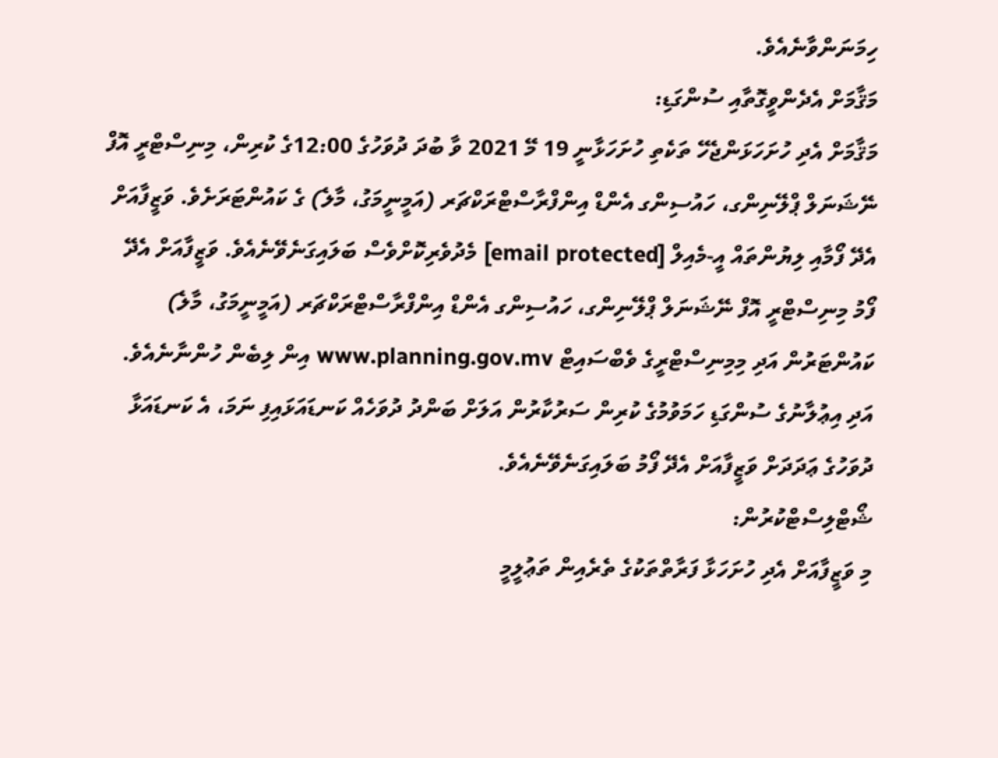ހިމަނަންވާނެއެވެ.
މަޤާމަށް އެދެންވީގޮތާއި ސުންގަޑި:
މަޤާމަށް އެދި ހުށަހަޅަންޖެހޭ ތަކެތި ހުށަހަޅާނީ 19 މޭ 2021 ވާ ބުދަ ދުވަހުގެ 12:00ގެ ކުރިން، މިނިސްޓްރީ އޮފް ނޭޝަނަލް ޕްލޭނިންގ، ހައުސިންގ އެންޑް އިންފްރާސްޓްރަކްޗަރ (އަމީނީމަގު، މާލެ) ގެ ކައުންޓަރަށެވެ. ވަޒީފާއަށް އެދޭ ފޯމާއި ލިޔުންތައް އީ-މެއިލް [email protected] މެދުވެރިކޮށްވެސް ބަލައިގަނެވޭނެއެވެ. ވަޒީފާއަށް އެދޭ ފޯމު މިނިސްޓްރީ އޮފް ނޭޝަނަލް ޕްލޭނިންގ، ހައުސިންގ އެންޑް އިންފްރާސްޓްރަކްޗަރ (އަމީނީމަގު، މާލެ) ކައުންޓަރުން އަދި މިމިނިސްޓްރީގެ ވެބްސައިޓް www.planning.gov.mv އިން ލިބެން ހުންނާނެއެވެ. އަދި އިޢުލާނުގެ ސުންގަޑި ހަމަވުމުގެ ކުރިން ސަރުކާރުން އަލަށް ބަންދު ދުވަހެއް ކަނޑައަޅައިފި ނަމަ، އެ ކަނޑައަޅާ ދުވަހުގެ ޢަދަދަށް ވަޒީފާއަށް އެދޭ ފޯމު ބަލައިގަނެވޭނެއެވެ.
ޝޯޓްލިސްޓްކުރުން:
މި ވަޒީފާއަށް އެދި ހުށަހަޅާ ފަރާތްތަކުގެ ތެރެއިން ތަޢުލީމީ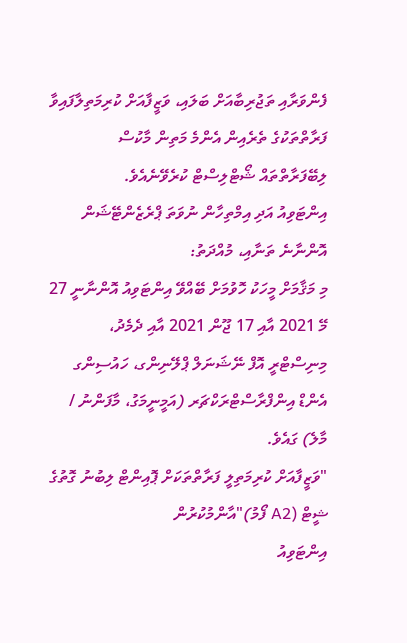ފެންވަރާއި ތަޖުރިބާއަށް ބަލައި، ވަޒީފާއަށް ކުރިމަތިލާފައިވާ ފަރާތްތަކުގެ ތެރެއިން އެންމެ މަތިން މާކުސް ލިބޭފަރާތްތައް ޝޯޓްލިސްޓް ކުރެވޭނެއެވެ.
އިންޓަވިއު އަދި އިމްތިހާން ނުވަތަ ޕްރެޒެންޓޭޝަން  އޮންނާނެ ތަނާއި، މުއްދަތު:
މި މަޤާމަށް މީހަކު ހޮވުމަށް ބޭއްވޭ އިންޓަވިއު އޮންނާނީ 27 މޭ 2021 އާއި 17 ޖޫން 2021 އާއި ދެމެދު، މިނިސްޓްރީ އޮފް ނޭޝަނަލް ޕްލޭނިންގ، ހައުސިންގ އެންޑް އިންފްރާސްޓްރަކްޗަރ (އަމީނީމަގު، މާފަންނު / މާލެ) ގައެވެ.
"ވަޒީފާއަށް ކުރިމަތިލީ ފަރާތްތަކަށް ޕޮއިންޓް ލިބުނު ގޮތުގެ ޝީޓް (A2 ފޯމު)"އާންމުކުރުން
އިންޓަވިއު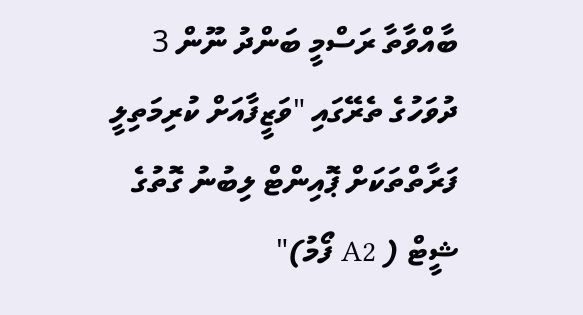ބާއްވާތާ ރަސްމީ ބަންދު ނޫން 3 ދުވަހުގެ ތެރޭގައި "ވަޒީފާއަށް ކުރިމަތިލީ ފަރާތްތަކަށް ޕޮއިންޓް ލިބުނު ގޮތުގެ ޝީޓް ( A2 ފޯމު)"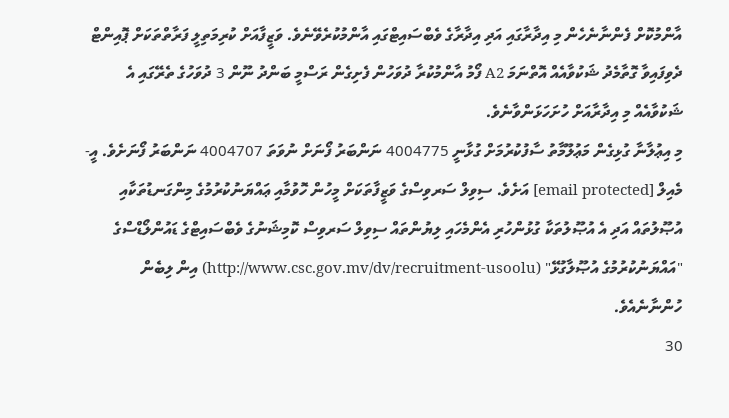އާންމުކޮށް ފެންނާނެހެން މި އިދާރާގައި އަދި އިދާރާގެ ވެބްސައިޓްގައި އާންމުކުރެވޭނެވެ. ވަޒީފާއަށް ކުރިމަތިލީ ފަރާތްތަކަށް ޕޮއިންޓް ދެވިފައިވާ ގޮތާމެދު ޝަކުވާއެއް އޮތްނަމަ A2 ފޯމު އާންމުކުރާ ދުވަހުން ފެށިގެން ރަސްމީ ބަންދު ނޫން 3 ދުވަހުގެ ތެރޭގައި އެ ޝަކުވާއެއް މި އިދާރާއަށް ހުށަހަޅަންވާނެވެ.
މި އިޢުލާނާ ގުޅިގެން މަޢުލޫމާތު ސާފުކުރުމަށް ގުޅާނީ 4004775 ނަންބަރު ފޯނަށް ނުވަތަ 4004707 ނަންބަރު ފޯނަށެވެ. އީ-މެއިލް [email protected] އަށެވެ. ސިވިލް ސަރވިސްގެ ވަޒީފާތަކަށް މީހުން ހޮވުމާއި ޢައްޔަނުކުރުމުގެ މިންގަނޑުތަކާއި އުޞޫލުތައް އަދި އެ އުޞޫލުތަކާ ގުޅުންހުރި އެންމެހައި ލިޔުންތައް ސިވިލް ސަރވިސް ކޮމިޝަނުގެ ވެބްސައިޓްގެ ޑައުންލޯޑްސްގެ "އައްޔަނުކުރުމުގެ އުޞޫލާގުޅޭ" (http://www.csc.gov.mv/dv/recruitment-usoolu) އިން ލިބެން ހުންނާނެއެވެ.
30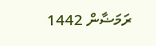ރަމަޟާން 1442